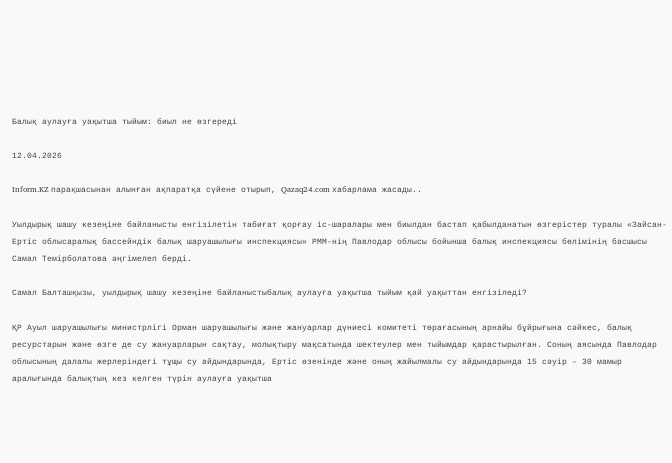Балық аулауға уақытша тыйым: биыл не өзгереді

12.04.2026

Inform.KZ парақшасынан алынған ақпаратқа сүйене отырып, Qazaq24.com хабарлама жасады..

Уылдырық шашу кезеңіне байланысты енгізілетін табиғат қорғау іс-шаралары мен биылдан бастап қабылданатын өзгерістер туралы «Зайсан-Ертіс облысаралық бассейндік балық шаруашылығы инспекциясы» РММ-нің Павлодар облысы бойынша балық инспекциясы бөлімінің басшысы Самал Темірболатова әңгімелеп берді.

Самал Балташқызы, уылдырық шашу кезеңіне байланыстыбалық аулауға уақытша тыйым қай уақыттан енгізіледі?

ҚР Ауыл шаруашылығы министрлігі Орман шаруашылығы және жануарлар дүниесі комитеті төрағасының арнайы бұйрығына сәйкес, балық ресурстарын және өзге де су жануарларын сақтау, молықтыру мақсатында шектеулер мен тыйымдар қарастырылған. Соның аясында Павлодар облысының далалы жерлеріндегі тұщы су айдындарында, Ертіс өзенінде және оның жайылмалы су айдындарында 15 сәуір – 30 мамыр аралығында балықтың кез келген түрін аулауға уақытша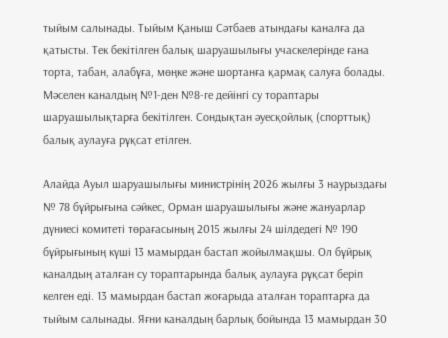тыйым салынады. Тыйым Қаныш Сәтбаев атындағы каналға да қатысты. Тек бекітілген балық шаруашылығы учаскелерінде ғана торта, табан, алабұға, мөңке және шортанға қармақ салуға болады. Мәселен каналдың №1-ден №8-ге дейінгі су тораптары шаруашылықтарға бекітілген. Сондықтан әуесқойлық (спорттық) балық аулауға рұқсат етілген.

Алайда Ауыл шаруашылығы министрінің 2026 жылғы 3 наурыздағы № 78 бұйрығына сәйкес, Орман шаруашылығы және жануарлар дүниесі комитеті төрағасының 2015 жылғы 24 шілдедегі № 190 бұйрығының күші 13 мамырдан бастап жойылмақшы. Ол бұйрық каналдың аталған су тораптарында балық аулауға рұқсат беріп келген еді. 13 мамырдан бастап жоғарыда аталған тораптарға да тыйым салынады. Яғни каналдың барлық бойында 13 мамырдан 30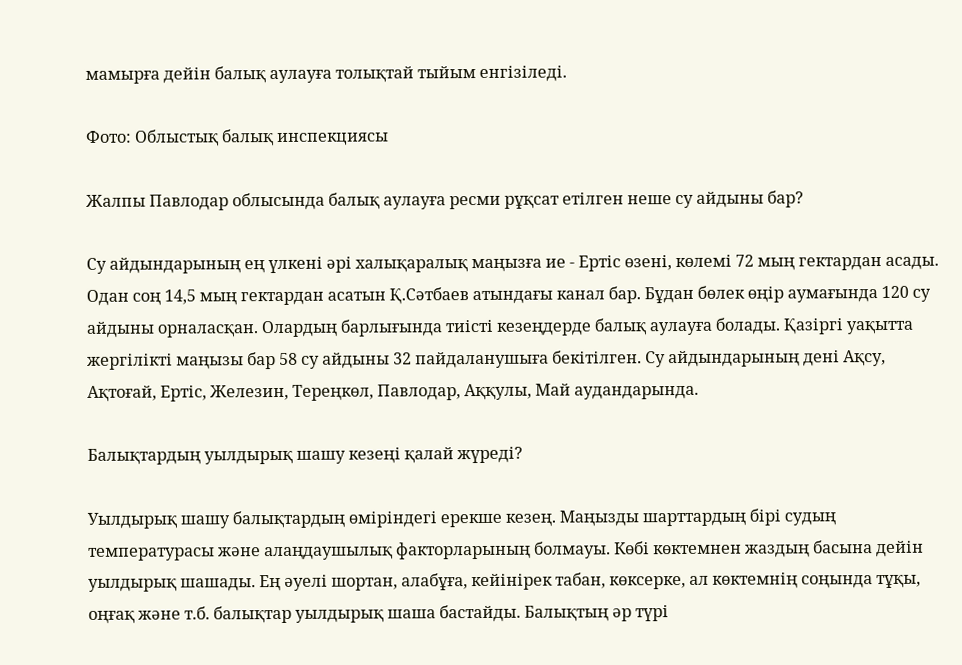мамырға дейін балық аулауға толықтай тыйым енгізіледі.

Фото: Облыстық балық инспекциясы

Жалпы Павлодар облысында балық аулауға ресми рұқсат етілген неше су айдыны бар?

Су айдындарының ең үлкені әрі халықаралық маңызға ие - Ертіс өзені, көлемі 72 мың гектардан асады. Одан соң 14,5 мың гектардан асатын Қ.Сәтбаев атындағы канал бар. Бұдан бөлек өңір аумағында 120 су айдыны орналасқан. Олардың барлығында тиісті кезеңдерде балық аулауға болады. Қазіргі уақытта жергілікті маңызы бар 58 су айдыны 32 пайдаланушыға бекітілген. Су айдындарының дені Ақсу, Ақтоғай, Ертіс, Железин, Тереңкөл, Павлодар, Аққулы, Май аудандарында.

Балықтардың уылдырық шашу кезеңі қалай жүреді?

Уылдырық шашу балықтардың өміріндегі ерекше кезең. Маңызды шарттардың бірі судың температурасы және алаңдаушылық факторларының болмауы. Көбі көктемнен жаздың басына дейін уылдырық шашады. Ең әуелі шортан, алабұға, кейінірек табан, көксерке, ал көктемнің соңында тұқы, оңғақ және т.б. балықтар уылдырық шаша бастайды. Балықтың әр түрі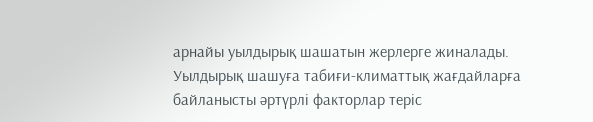арнайы уылдырық шашатын жерлерге жиналады. Уылдырық шашуға табиғи-климаттық жағдайларға байланысты әртүрлі факторлар теріс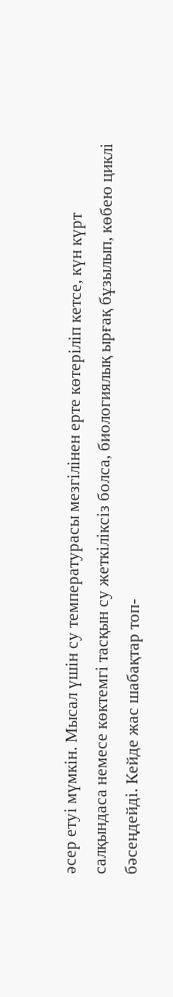әсер етуі мүмкін. Мысал үшін су температурасы мезгілінен ерте көтеріліп кетсе, күн күрт салқындаса немесе көктемгі тасқын су жеткіліксіз болса, биологиялық ырғақ бұзылып, көбею циклі бәсеңдейді. Кейде жас шабақтар топ-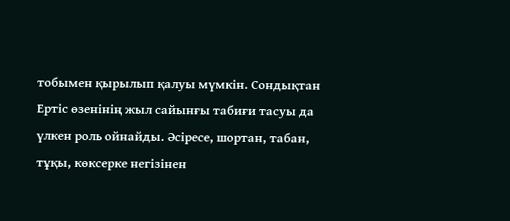тобымен қырылып қалуы мүмкін. Сондықтан Ертіс өзенінің жыл сайынғы табиғи тасуы да үлкен роль ойнайды. Әсіресе, шортан, табан, тұқы, көксерке негізінен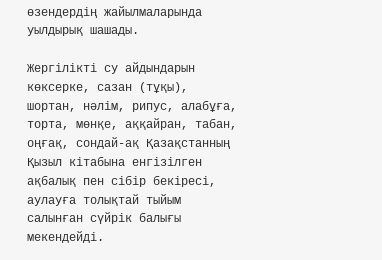өзендердің жайылмаларында уылдырық шашады.

Жергілікті су айдындарын көксерке, сазан (тұқы), шортан, нәлім, рипус, алабұға, торта, мөнқе, аққайран, табан, оңғақ, сондай-ақ Қазақстанның Қызыл кітабына енгізілген ақбалық пен сібір бекіресі, аулауға толықтай тыйым салынған сүйрік балығы мекендейді.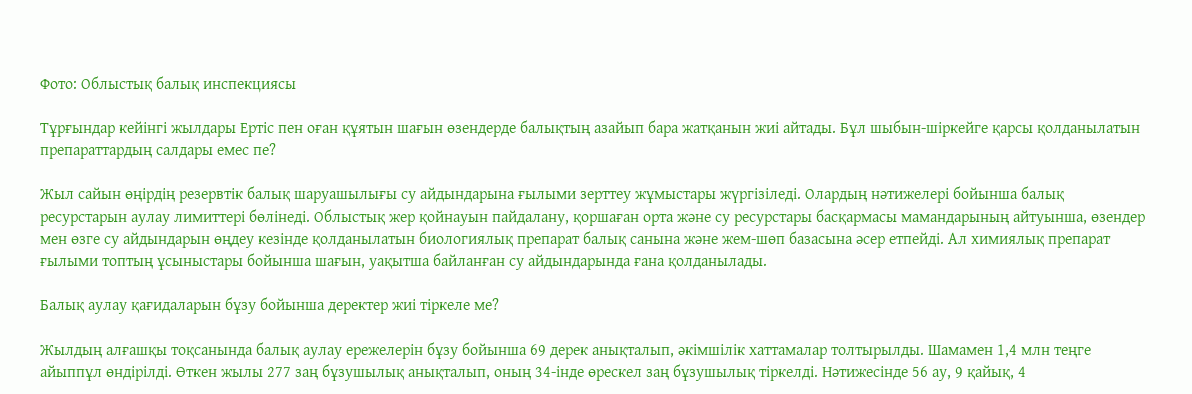Фото: Облыстық балық инспекциясы

Тұрғындар кейінгі жылдары Ертіс пен оған құятын шағын өзендерде балықтың азайып бара жатқанын жиі айтады. Бұл шыбын-шіркейге қарсы қолданылатын препараттардың салдары емес пе?

Жыл сайын өңірдің резервтік балық шаруашылығы су айдындарына ғылыми зерттеу жұмыстары жүргізіледі. Олардың нәтижелері бойынша балық ресурстарын аулау лимиттері бөлінеді. Облыстық жер қойнауын пайдалану, қоршаған орта және су ресурстары басқармасы мамандарының айтуынша, өзендер мен өзге су айдындарын өңдеу кезінде қолданылатын биологиялық препарат балық санына және жем-шөп базасына әсер етпейді. Ал химиялық препарат ғылыми топтың ұсыныстары бойынша шағын, уақытша байланған су айдындарында ғана қолданылады.

Балық аулау қағидаларын бұзу бойынша деректер жиі тіркеле ме?

Жылдың алғашқы тоқсанында балық аулау ережелерін бұзу бойынша 69 дерек анықталып, әкімшілік хаттамалар толтырылды. Шамамен 1,4 млн теңге айыппұл өндірілді. Өткен жылы 277 заң бұзушылық анықталып, оның 34-інде өрескел заң бұзушылық тіркелді. Нәтижесінде 56 ау, 9 қайық, 4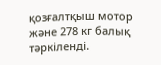қозғалтқыш мотор және 278 кг балық тәркіленді.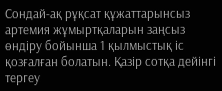Сондай-ақ рұқсат құжаттарынсыз артемия жұмыртқаларын заңсыз өндіру бойынша 1 қылмыстық іс қозғалған болатын. Қазір сотқа дейінгі тергеу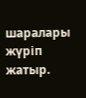шаралары жүріп жатыр.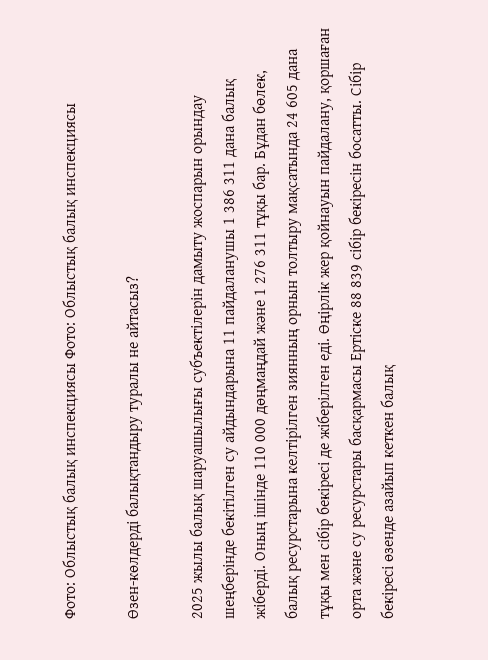Фото: Облыстық балық инспекциясы Фото: Облыстық балық инспекциясы

Өзен-көлдерді балықтандыру туралы не айтасыз?

2025 жылы балық шаруашылығы субъектілерін дамыту жоспарын орындау шеңберінде бекітілген су айдындарына 11 пайдаланушы 1 386 311 дана балық жіберді. Оның ішінде 110 000 дөңмаңдай және 1 276 311 тұқы бар. Бұдан бөлек, балық ресурстарына келтірілген зиянның орнын толтыру мақсатында 24 605 дана тұқы мен сібір бекіресі де жіберілген еді. Өңірлік жер қойнауын пайдалану, қоршаған орта және су ресурстары басқармасы Ертіске 88 839 сібір бекіресін босатты. Сібір бекіресі өзенде азайып кеткен балық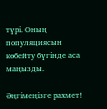түрі. Оның популяциясын көбейту бүгінде аса маңызды.

Әңгімеңізге рахмет!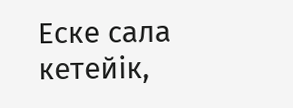Еске сала кетейік,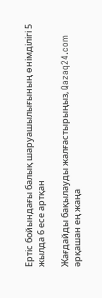Ертіс бойындағы балық шаруашылығының өнімділігі 5 жылда 6 есе артқан

Жағдайды бақылауды жалғастырыңыз, Qazaq24.com әрқашан ең жаңа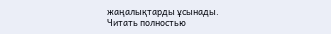жаңалықтарды ұсынады.
Читать полностью